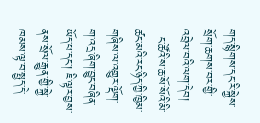གད་སྙིགས་དང་རི་སྐྱེས་སྲོག་ཆགས་བར་གྱི་འབྲེལ་བའི་ལག་དེབ།
  ང་ཚོའི་ས་ཆ་སོ་སོའི་མི་ཚང་མའི་རང་ཉིད་ཀྱི་ཁྱིམ་གཞིས་ལ་འགྱུར་ལྡོག་ག་འདྲ་ཞིག་བྱུང་བཞིན་ཡོད་པ་དང་། ཇི་ལྟར་བྱས་ནས་སྲོལ་རྒྱུན་གྱི་སྐྱེ་ཁམས་ལྟ་བ་སྤྱད་དེ་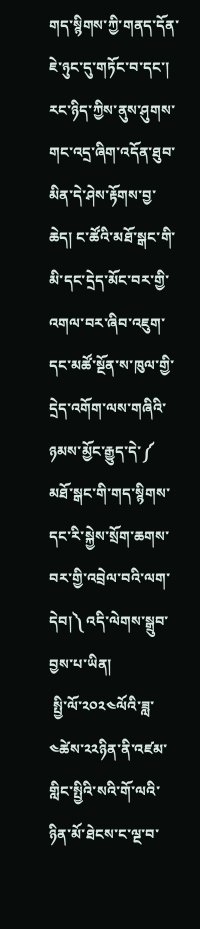གད་སྙིགས་ཀྱི་གནད་དོན་ཇེ་ཉུང་དུ་གཏོང་བ་དང་། རང་ཉིད་ཀྱིས་ནུས་ཤུགས་གང་འདྲ་ཞིག་འདོན་ཐུབ་མིན་དེ་ཤེས་རྟོགས་བྱ་ཆེད། ང་ཚོའི་མཐོ་སྒང་གི་མི་དང་དྲེད་མོང་བར་གྱི་འགལ་བར་ཞིབ་འཇུག་དང་མཚོ་སྔོན་ས་ཁུལ་གྱི་དྲེད་འགོག་ལས་གཞིའི་ཉམས་མྱོང་རྒྱུད་དེ་༼ མཐོ་སྒང་གི་གད་སྙིགས་དང་རི་སྐྱེས་སྲོག་ཆགས་བར་གྱི་འབྲེལ་བའི་ལག་དེབ།༽ འདི་ལེགས་སྒྲུབ་བྱས་པ་ཡིན།
 སྤྱི་ལོ་༢༠༢༤ལོའི་ཟླ་༤ཚེས་༢༢ཉིན་ནི་འཛམ་གླིང་སྤྱིའི་སའི་གོ་ལའི་ཉིན་མོ་ཐེངས་ང་ལྔ་བ་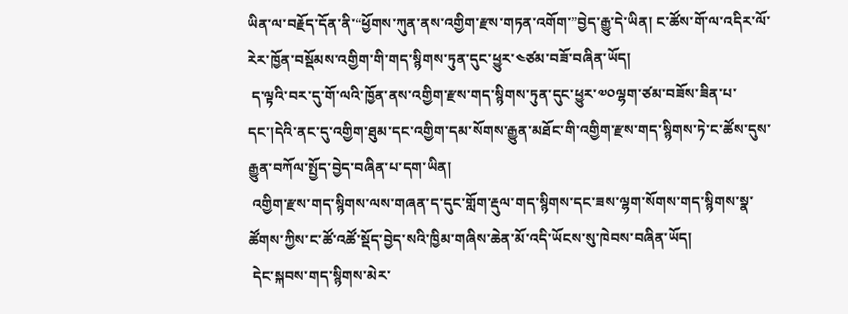ཡིན་ལ་བརྗོད་དོན་ནི་“ཕྱོགས་ཀུན་ནས་འགྱིག་རྫས་གཏན་འགོག་”བྱེད་རྒྱུ་དེ་ཡིན། ང་ཚོས་གོ་ལ་འདིར་ལོ་རེར་ཁྱོན་བསྡོམས་འགྱིག་གི་གད་སྙིགས་ཏུན་དུང་ཕྱུར་༤ཙམ་བཟོ་བཞིན་ཡོད།
 ད་ལྟའི་བར་དུ་གོ་ལའི་ཁྱོན་ནས་འགྱིག་རྫས་གད་སྙིགས་ཏུན་དུང་ཕྱུར་༧༠ལྷག་ཙམ་བཟོས་ཟིན་པ་དང་།དེའི་ནང་དུ་འགྱིག་ཐུམ་དང་འགྱིག་དམ་སོགས་རྒྱུན་མཐོང་གི་འགྱིག་རྫས་གད་སྙིགས་ཏེ་ང་ཚོས་དུས་རྒྱུན་བཀོལ་སྤྱོད་བྱེད་བཞིན་པ་དག་ཡིན།
 འགྱིག་རྫས་གད་སྙིགས་ལས་གཞན་ད་དུང་གློག་རྡུལ་གད་སྙིགས་དང་ཟས་ལྷག་སོགས་གད་སྙིགས་སྣ་ཚོགས་ཀྱིས་ང་ཚོ་འཚོ་སྡོད་བྱེད་སའི་ཁྱིམ་གཞིས་ཆེན་མོ་འདི་ཡོངས་སུ་ཁེབས་བཞིན་ཡོད།
 དེང་སྐབས་གད་སྙིགས་མེར་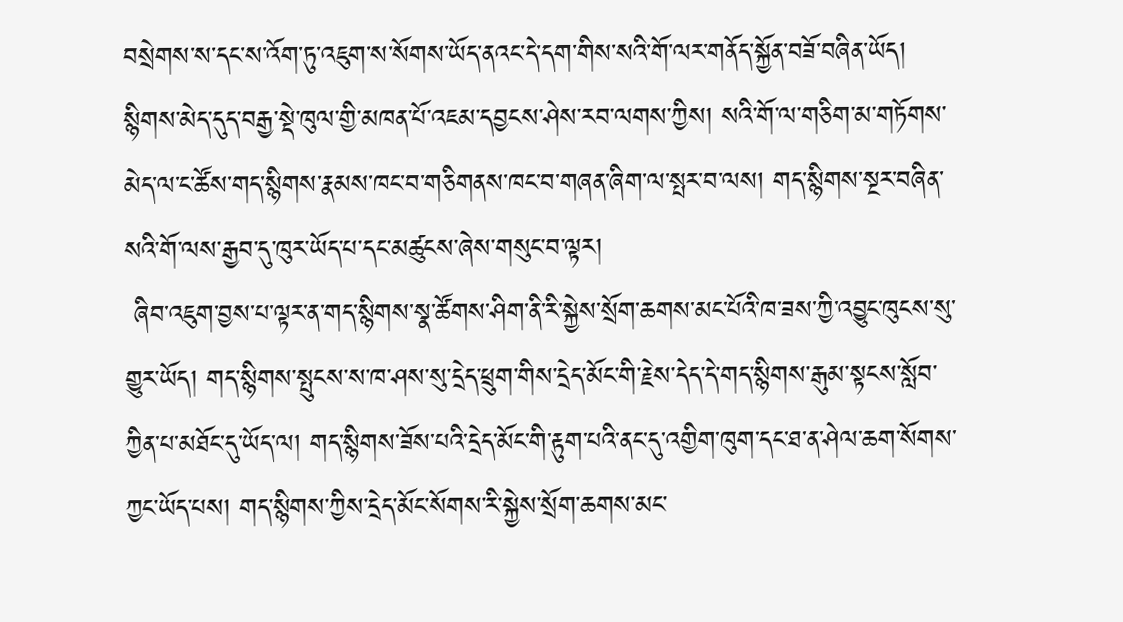བསྲེགས་ས་དང་ས་འོག་ཏུ་འཇུག་ས་སོགས་ཡོད་ནའང་དེ་དག་གིས་སའི་གོ་ལར་གནོད་སྐྱོན་བཟོ་བཞིན་ཡོད། སྙིགས་མེད་དུད་བརྒྱ་སྡེ་ཁུལ་གྱི་མཁན་པོ་འཇམ་དབྱངས་ཤེས་རབ་ལགས་ཀྱིས། སའི་གོ་ལ་གཅིག་མ་གཏོགས་མེད་ལ་ང་ཚོས་གད་སྙིགས་རྣམས་ཁང་བ་གཅིགནས་ཁང་བ་གཞན་ཞིག་ལ་སྤར་བ་ལས། གད་སྙིགས་སྔར་བཞིན་སའི་གོ་ལས་རྒྱབ་དུ་ཁུར་ཡོད་པ་དང་མཚུངས་ཞེས་གསུང་བ་ལྟར།
 ཞིབ་འཇུག་བྱས་པ་ལྟར་ན་གད་སྙིགས་སྣ་ཚོགས་ཤིག་ནི་རི་སྐྱེས་སྲོག་ཆགས་མང་པོའི་ཁ་ཟས་ཀྱི་འབྱུང་ཁུངས་སུ་གྱུར་ཡོད། གད་སྙིགས་སྤུངས་ས་ཁ་ཤས་སུ་དྲེད་ཕྲུག་གིས་དྲེད་མོང་གི་རྗེས་དེད་དེ་གད་སྙིགས་རྒུམ་སྟངས་སློབ་ཀྱིན་པ་མཐོང་དུ་ཡོད་ལ། གད་སྙིགས་ཟོས་པའི་དྲེད་མོང་གི་རྟུག་པའི་ནང་དུ་འགྱིག་ཁུག་དང་ཐ་ན་ཤེལ་ཆག་སོགས་ཀྱང་ཡོད་པས། གད་སྙིགས་ཀྱིས་དྲེད་མོང་སོགས་རི་སྐྱེས་སྲོག་ཆགས་མང་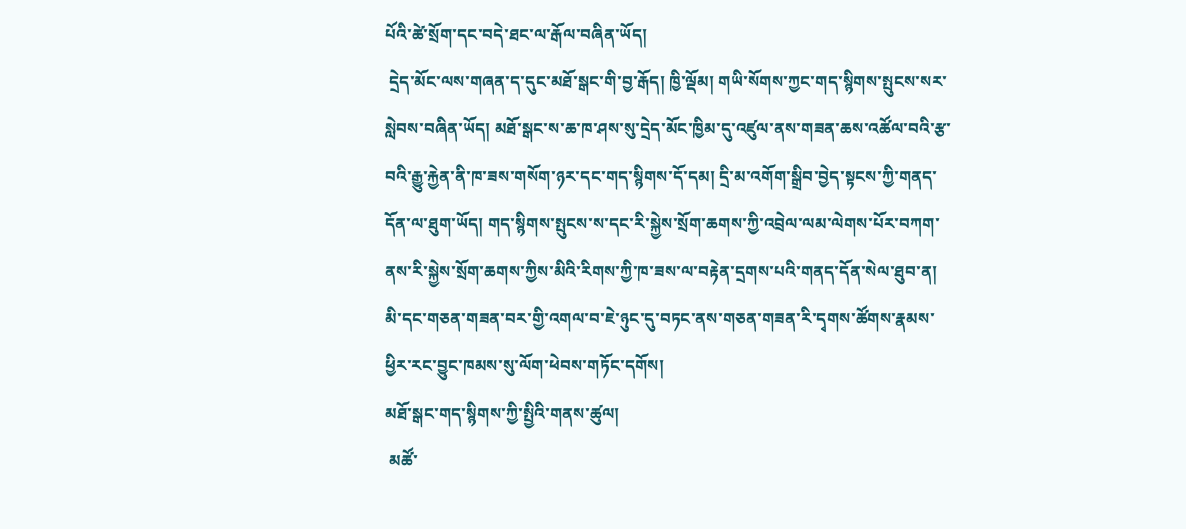པོའི་ཚེ་སྲོག་དང་བདེ་ཐང་ལ་རྒོལ་བཞིན་ཡོད།
 དྲེད་མོང་ལས་གཞན་ད་དུང་མཐོ་སྒང་གི་བྱ་རྒོད། ཁྱི་ལྡོམ། གཡི་སོགས་ཀྱང་གད་སྙིགས་སྤུངས་སར་སླེབས་བཞིན་ཡོད། མཐོ་སྒང་ས་ཆ་ཁ་ཤས་སུ་དྲེད་མོང་ཁྱིམ་དུ་འཛུལ་ནས་གཟན་ཆས་འཚོལ་བའི་རྩ་བའི་རྒྱུ་རྐྱེན་ནི་ཁ་ཟས་གསོག་ཉར་དང་གད་སྙིགས་དོ་དམ། དྲི་མ་འགོག་སྒྲིབ་བྱེད་སྟངས་ཀྱི་གནད་དོན་ལ་ཐུག་ཡོད། གད་སྙིགས་སྤུངས་ས་དང་རི་སྐྱེས་སྲོག་ཆགས་ཀྱི་འབྲེལ་ལམ་ལེགས་པོར་བཀག་ནས་རི་སྐྱེས་སྲོག་ཆགས་ཀྱིས་མིའི་རིགས་ཀྱི་ཁ་ཟས་ལ་བརྟེན་དྲགས་པའི་གནད་དོན་སེལ་ཐུབ་ན། མི་དང་གཅན་གཟན་བར་གྱི་འགལ་བ་ཇེ་ཉུང་དུ་བཏང་ནས་གཅན་གཟན་རི་དྭགས་ཚོགས་རྣམས་ཕྱིར་རང་བྱུང་ཁམས་སུ་ལོག་ཕེབས་གཏོང་དགོས།
མཐོ་སྒང་གད་སྙིགས་ཀྱི་སྤྱིའི་གནས་ཚུལ།
 མཚོ་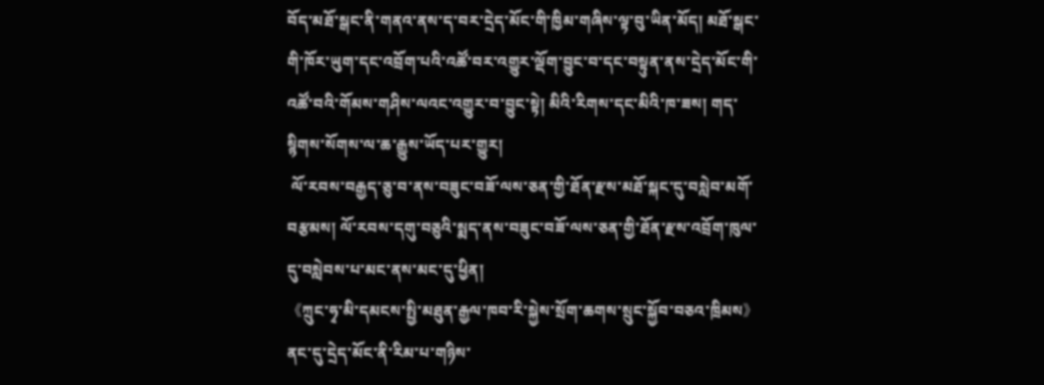བོད་མཐོ་སྒང་ནི་གནའ་ནས་ད་བར་དྲེད་མོང་གི་ཁྱིམ་གཞིས་ལྟ་བུ་ཡིན་མོད། མཐོ་སྒང་གི་ཁོར་ཡུག་དང་འབྲོག་པའི་འཚོ་བར་འགྱུར་ལྡོག་བྱུང་བ་དང་བསྟུན་ནས་དྲེད་མོང་གི་འཚོ་བའི་གོམས་གཤིས་ལའང་འགྱུར་བ་བྱུང་སྟེ། མིའི་རིགས་དང་མིའི་ཁ་ཟས། གད་སྙིགས་སོགས་ལ་ཆ་རྒྱུས་ཡོད་པར་གྱུར།
 ལོ་རབས་བརྒྱད་ཅུ་བ་ནས་བཟུང་བཟོ་ལས་ཅན་གྱི་ཐོན་རྫས་མཐོ་སྐང་དུ་བསླེབ་མགོ་བརྩམས། ལོ་རབས་དགུ་བཅུའི་སྨད་ནས་བཟུང་བཟོ་ལས་ཅན་གྱི་ཐོན་རྫས་འབྲོག་ཁུལ་དུ་བསླེབས་པ་མང་ནས་མང་དུ་ཕྱིན།
《ཀྲུང་ཧྭ་མི་དམངས་སྤྱི་མཐུན་རྒྱལ་ཁབ་རི་སྐྱེས་སྲོག་ཆགས་སྲུང་སྐྱོབ་བཅའ་ཁྲིམས》ནང་དུ་དྲེད་མོང་ནི་རིམ་པ་གཉིས་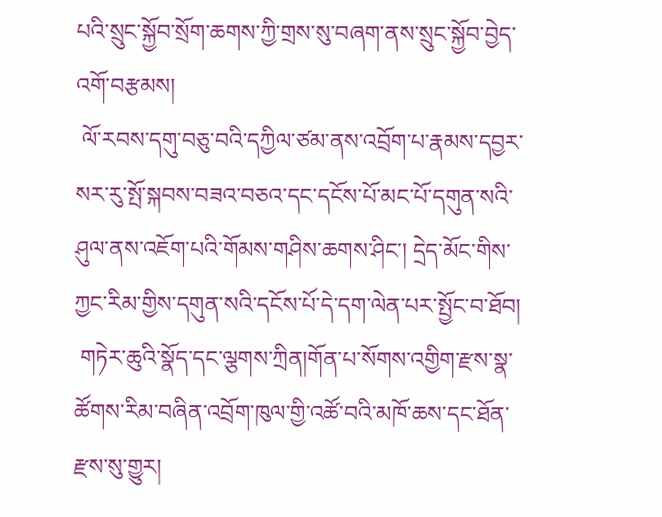པའི་སྲུང་སྐྱོབ་སྲོག་ཆགས་ཀྱི་གྲས་སུ་བཞག་ནས་སྲུང་སྐྱོབ་བྱེད་འགོ་བརྩམས།
 ལོ་རབས་དགུ་བཅུ་བའི་དཀྱིལ་ཙམ་ནས་འབྲོག་པ་རྣམས་དབྱར་སར་རུ་སྤོ་སྐབས་བཟའ་བཅའ་དང་དངོས་པོ་མང་པོ་དགུན་སའི་ཤུལ་ནས་འཇོག་པའི་གོམས་གཤིས་ཆགས་ཤིང་། དྲེད་མོང་གིས་ཀྱང་རིམ་གྱིས་དགུན་སའི་དངོས་པོ་དེ་དག་ལེན་པར་སྤྱོང་བ་ཐོབ།
 གཏེར་ཆུའི་སྣོད་དང་ལྕགས་ཀྲིན།གོན་པ་སོགས་འགྱིག་རྫས་སྣ་ཚོགས་རིམ་བཞིན་འབྲོག་ཁུལ་གྱི་འཚོ་བའི་མཁོ་ཆས་དང་ཐོན་རྫས་སུ་གྱུར།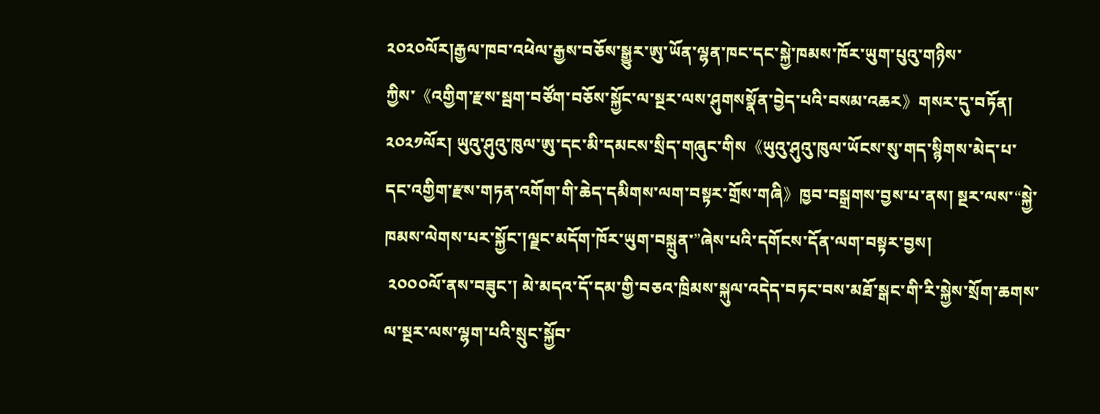༢༠༢༠ལོར།རྒྱལ་ཁབ་འཕེལ་རྒྱས་བཅོས་སྒྱུར་ཨུ་ཡོན་ལྷན་ཁང་དང་སྐྱེ་ཁམས་ཁོར་ཡུག་པུའུ་གཉིས་ཀྱིས་《འགྱིག་རྫས་སྦག་བཙོག་བཅོས་སྐྱོང་ལ་སྔར་ལས་ཤུགསསྣོན་བྱེད་པའི་བསམ་འཆར》གསར་དུ་བཏོན། ༢༠༢༡ལོར། ཡུའུ་ཤུའུ་ཁུལ་ཨུ་དང་མི་དམངས་སྲིད་གཞུང་གིས《ཡུའུ་ཤུའུ་ཁུལ་ཡོངས་སུ་གད་སྙིགས་མེད་པ་དང་འགྱིག་རྫས་གཏན་འགོག་གི་ཆེད་དམིགས་ལག་བསྟར་གྲོས་གཞི》ཁྱབ་བསྒྲགས་བྱས་པ་ནས། སྔར་ལས་“སྐྱེ་ཁམས་ལེགས་པར་སྐྱོང་།ལྗང་མདོག་ཁོར་ཡུག་བསྐྲུན་”ཞེས་པའི་དགོངས་དོན་ལག་བསྟར་བྱས།
 ༢༠༠༠ལོ་ནས་བཟུང་། མེ་མདའ་དོ་དམ་གྱི་བཅའ་ཁྲིམས་སྐུལ་འདེད་བཏང་བས་མཐོ་སྒང་གི་རི་སྐྱེས་སྲོག་ཆགས་ལ་སྔར་ལས་ལྷག་པའི་སྲུང་སྐྱོབ་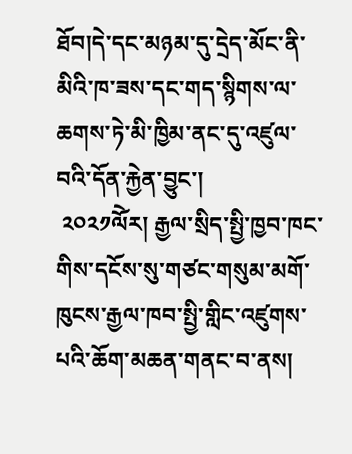ཐོབ།དེ་དང་མཉམ་དུ་དྲེད་མོང་ནི་མིའི་ཁ་ཟས་དང་གད་སྙིགས་ལ་ཆགས་ཏེ་མི་ཁྱིམ་ནང་དུ་འཛུལ་བའི་དོན་རྐྱེན་བྱུང་།
 ༢༠༢༡ལོེར། རྒྱལ་སྲིད་སྤྱི་ཁྱབ་ཁང་གིས་དངོས་སུ་གཙང་གསུམ་མགོ་ཁུངས་རྒྱལ་ཁབ་སྤྱི་གླིང་འཛུགས་པའི་ཆོག་མཆན་གནང་བ་ནས།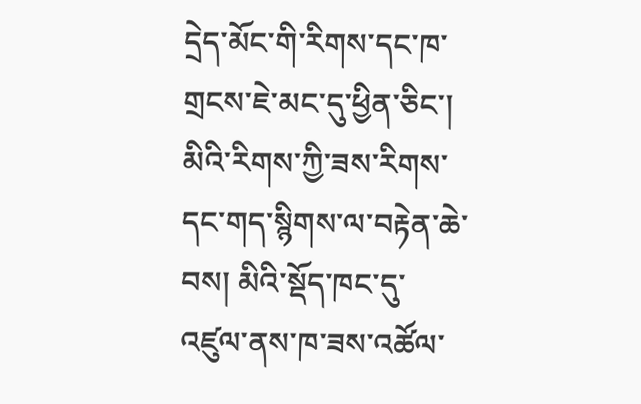དྲེད་མོང་གི་རིགས་དང་ཁ་གྲངས་ཇེ་མང་དུ་ཕྱིན་ཅིང་། མིའི་རིགས་ཀྱི་ཟས་རིགས་དང་གད་སྙིགས་ལ་བརྟེན་ཆེ་བས། མིའི་སྡོད་ཁང་དུ་འཛུལ་ནས་ཁ་ཟས་འཚོལ་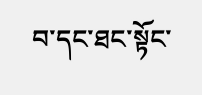བ་དང་ཐང་སྟོང་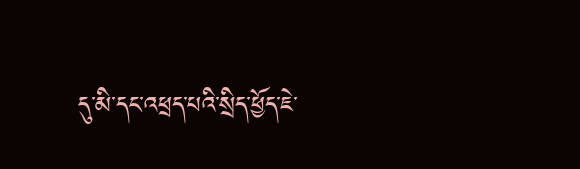དུ་མི་དང་འཕྲད་པའི་སྲིད་ཕྱོད་ཇེ་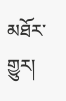མཐོར་གྱུར།